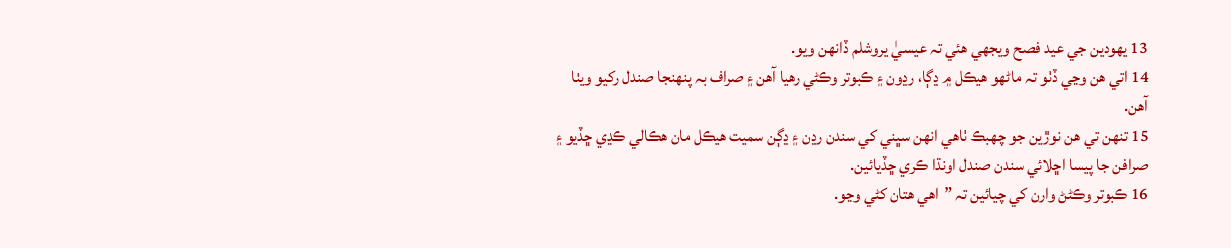13 يھودين جي عيد فصح ويجھي ھئي تہ عيسيٰ يروشلم ڏانھن ويو.
14 اتي ھن وڃي ڏٺو تہ ماڻھو ھيڪل ۾ ڍڳا، رڍون ۽ ڪبوتر وڪڻي رھيا آھن ۽ صراف بہ پنھنجا صندل رکيو ويٺا آھن.
15 تنھن تي ھن نوڙين جو چھبڪ ٺاھي انھن سڀني کي سندن رڍن ۽ ڍڳن سميت ھيڪل مان ھڪالي ڪڍي ڇڏيو ۽ صرافن جا پيسا اڇلائي سندن صندل اونڌا ڪري ڇڏيائين.
16 ڪبوتر وڪڻڻ وارن کي چيائين تہ ”اھي ھتان کڻي وڃو.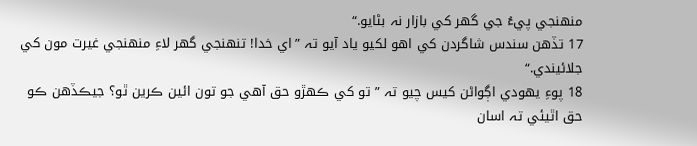منھنجي پيءُ جي گھر کي بازار نہ بڻايو.“
17 تڏھن سندس شاگردن کي اھو لکيو ياد آيو تہ ”اي خدا! تنھنجي گھر لاءِ منھنجي غيرت مون کي جلائيندي.“
18 پوءِ يھودي اڳواڻن کيس چيو تہ ”تو کي ڪھڙو حق آھي جو تون ائين ڪرين ٿو؟ جيڪڏھن ڪو حق اٿيئي تہ اسان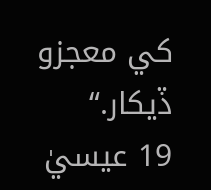کي معجزو ڏيکار.“
19 عيسيٰ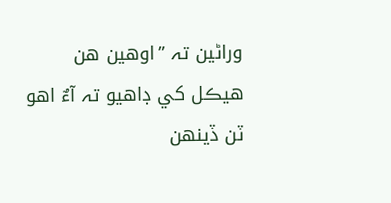وراڻين تہ ”اوھين ھن ھيڪل کي ڊاھيو تہ آءٌ اھو ٽن ڏينھن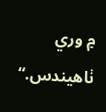۾ وري ٺاھيندس.“